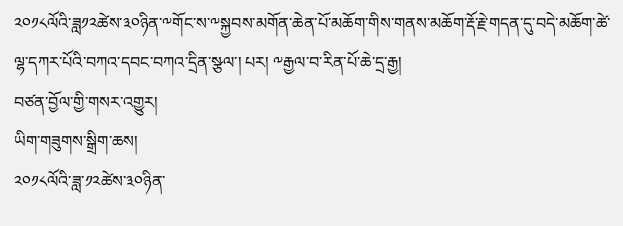༢༠༡༨ལོའི་ཟླ༡༢ཚེས་༣༠ཉིན་༸གོང་ས་༸སྐྱབས་མགོན་ཆེན་པོ་མཆོག་གིས་གནས་མཆོག་རྡོ་རྗེ་གདན་དུ་བདེ་མཆོག་ཚེ་ལྷ་དཀར་པོའི་བཀའ་དབང་བཀའ་དྲིན་སྩལ་། པར། ༸རྒྱལ་བ་རིན་པོ་ཆེ་དྲ་རྒྱ།
བཙན་བྱོལ་གྱི་གསར་འགྱུར།
ཡིག་གཟུགས་སྒྲིག་ཆས།
༢༠༡༨ལོའི་ཟླ་༡༢ཚེས་༣༠ཉིན་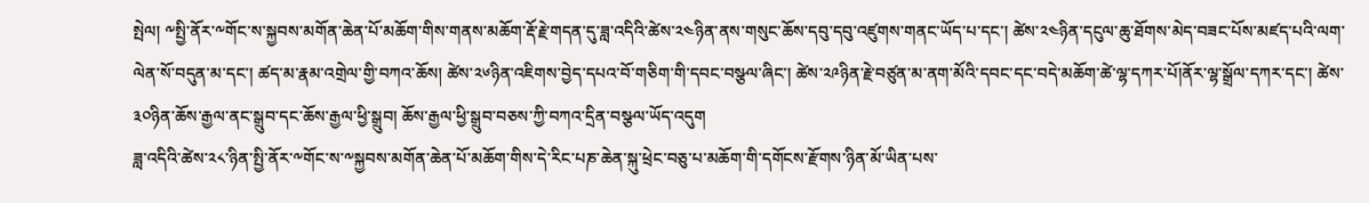སྤེལ། ༸སྤྱི་ནོར་༸གོང་ས་སྐྱབས་མགོན་ཆེན་པོ་མཆོག་གིས་གནས་མཆོག་རྡོ་རྗེ་གདན་དུ་ཟླ་འདིའི་ཚེས་༢༤ཉིན་ནས་གསུང་ཆོས་དབུ་དབུ་འཛུགས་གནང་ཡོད་པ་དང་། ཚེས་༢༤ཉིན་དངུལ་ཆུ་ཐོགས་མེད་བཟང་པོས་མཛད་པའི་ལག་ལེན་སོ་བདུན་མ་དང་། ཚད་མ་རྣམ་འགྲེལ་གྱི་བཀའ་ཆོས། ཚེས་༢༦ཉིན་འཇིགས་བྱེད་དཔའ་བོ་གཅིག་གི་དབང་བསྩལ་ཞིང་། ཚེས་༢༩ཉིན་རྗེ་བཙུན་མ་ནག་མོའི་དབང་དང་བདེ་མཆོག་ཚེ་ལྷ་དཀར་པོ།ནོར་ལྷ་སྒྲོལ་དཀར་དང་། ཚེས་༣༠ཉིན་ཆོས་རྒྱལ་ནང་སྒྲུབ་དང་ཆོས་རྒྱལ་ཕྱི་སྒྲུབ། ཆོས་རྒྱལ་ཕྱི་སྒྲུབ་བཅས་ཀྱི་བཀའ་དྲིན་བསྩལ་ཡོད་འདུག
ཟླ་འདིའི་ཚེས་༢༨་ཉིན་སྤྱི་ནོར་༸གོང་ས་༸སྐྱབས་མགོན་ཆེན་པོ་མཆོག་གིས་དེ་རིང་པཎ་ཆེན་སྐུ་ཕྲེང་བཅུ་པ་མཆོག་གི་དགོངས་རྫོགས་ཉིན་མོ་ཡིན་པས་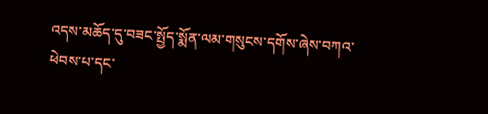འདས་མཆོད་དུ་བཟང་སྤྱོད་སྨོན་ལམ་གསུངས་དགོས་ཞེས་བཀའ་ཕེབས་པ་དང་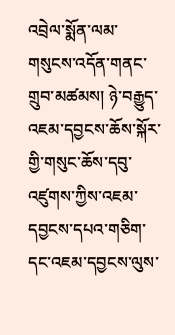འབྲེལ་སྨོན་ལམ་གསུངས་འདོན་གནང་གྲུབ་མཚམས། ཉེ་བརྒྱུད་འཇམ་དབྱངས་ཆོས་སྐོར་གྱི་གསུང་ཆོས་དབུ་འཛུགས་ཀྱིས་འཇམ་དབྱངས་དཔའ་གཅིག་དང་འཇམ་དབྱངས་ལུས་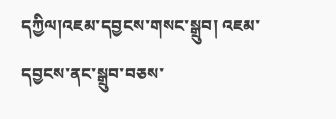དཀྱིལ།འཇམ་དབྱངས་གསང་སྒྲུབ། འཇམ་དབྱངས་ནང་སྒྲུབ་བཅས་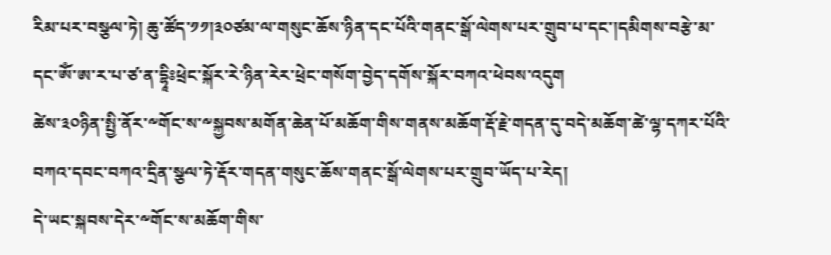རིམ་པར་བསྩལ་ཏེ། ཆུ་ཚོད་༡༡།༣༠ཙམ་ལ་གསུང་ཆོས་ཉིན་དང་པོའི་གནང་སྒོ་ལེགས་པར་གྲུབ་པ་དང་།དམིགས་བརྩེ་མ་དང་ཨོཾ་ཨ་ར་པ་ཙ་ན་དྷཱིཿཕྲེང་སྐོར་རེ་ཉིན་རེར་ཕྲེང་གསོག་བྱེད་དགོས་སྐོར་བཀའ་ཕེབས་འདུག
ཚེས་༣༠ཉིན་སྤྱི་ནོར་༸གོང་ས་༸སྐྱབས་མགོན་ཆེན་པོ་མཆོག་གིས་གནས་མཆོག་རྡོ་རྗེ་གདན་དུ་བདེ་མཆོག་ཚེ་ལྷ་དཀར་པོའི་བཀའ་དབང་བཀའ་དྲིན་སྩལ་ཏེ་རྡོར་གདན་གསུང་ཆོས་གནང་སྒོ་ལེགས་པར་གྲུབ་ཡོད་པ་རེད།
དེ་ཡང་སྐབས་དེར་༸གོང་ས་མཆོག་གིས་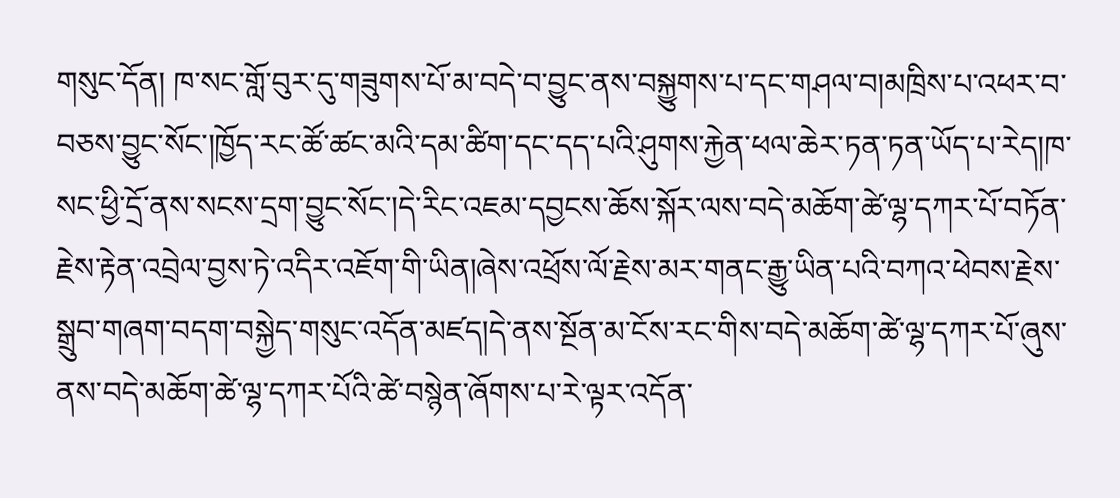གསུང་དོན། ཁ་སང་གློ་བུར་དུ་གཟུགས་པོ་མ་བདེ་བ་བྱུང་ནས་བསྐྱུགས་པ་དང་གཤལ་བ།མཁྲིས་པ་འཕར་བ་བཅས་བྱུང་སོང་།ཁྱོད་རང་ཚོ་ཚང་མའི་དམ་ཚིག་དང་དད་པའི་ཤུགས་རྐྱེན་ཕལ་ཆེར་ཏན་ཏན་ཡོད་པ་རེད།ཁ་སང་ཕྱི་དྲོ་ནས་སངས་དྲག་བྱུང་སོང་།དེ་རིང་འཇམ་དབྱངས་ཆོས་སྐོར་ལས་བདེ་མཆོག་ཚེ་ལྷ་དཀར་པོ་བཏོན་རྗེས་རྟེན་འབྲེལ་བྱས་ཏེ་འདིར་འཇོག་གི་ཡིན།ཞེས་འཕྲོས་ལོ་རྗེས་མར་གནང་རྒྱུ་ཡིན་པའི་བཀའ་ཕེབས་རྗེས་སྒྲུབ་གཞག་བདག་བསྐྱེད་གསུང་འདོན་མཛད།དེ་ནས་སྔོན་མ་ངོས་རང་གིས་བདེ་མཆོག་ཚེ་ལྷ་དཀར་པོ་ཞུས་ནས་བདེ་མཆོག་ཚེ་ལྷ་དཀར་པོའི་ཚེ་བསྙེན་ཞོགས་པ་རེ་ལྟར་འདོན་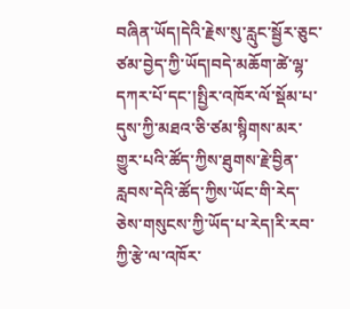བཞིན་ཡོད།དེའི་རྗེས་སུ་རླུང་སྦྱོར་ཅུང་ཙམ་བྱེད་ཀྱི་ཡོད།བདེ་མཆོག་ཚེ་ལྷ་དཀར་པོ་དང་།སྤྱིར་འཁོར་ལོ་སྡོམ་པ་དུས་ཀྱི་མཐའ་ཅི་ཙམ་སྙིགས་མར་གྱུར་པའི་ཚོད་ཀྱིས་ཐུགས་རྗེ་བྱིན་རླབས་དེའི་ཚོད་ཀྱིས་ཡོང་གི་རེད་ཅེས་གསུངས་ཀྱི་ཡོད་པ་རེད།རི་རབ་ཀྱི་རྩེ་ལ་འཁོར་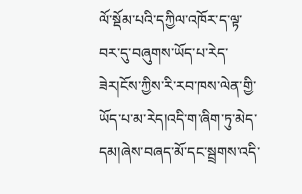ལོ་སྡོམ་པའི་དཀྱིལ་འཁོར་ད་ལྟ་བར་དུ་བཞུགས་ཡོད་པ་རེད་ཟེར།ངོས་ཀྱིས་རི་རབ་ཁས་ལེན་གྱི་ཡོད་པ་མ་རེད།འདི་ག་ཞིག་ཏུ་མེད་དམ།ཞེས་བཞད་མོ་དང་སྦྲགས་འདི་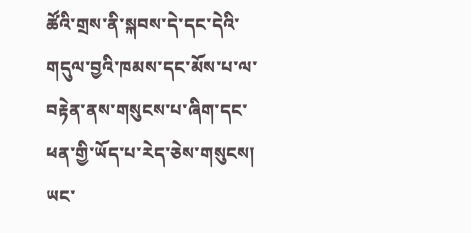ཚོའི་གྲས་ནི་སྐབས་དེ་དང་དེའི་གདུལ་བྱའི་ཁམས་དང་མོས་པ་ལ་བརྟེན་ནས་གསུངས་པ་ཞིག་དང་ཕན་གྱི་ཡོད་པ་རེད་ཅེས་གསུངས།
ཡང་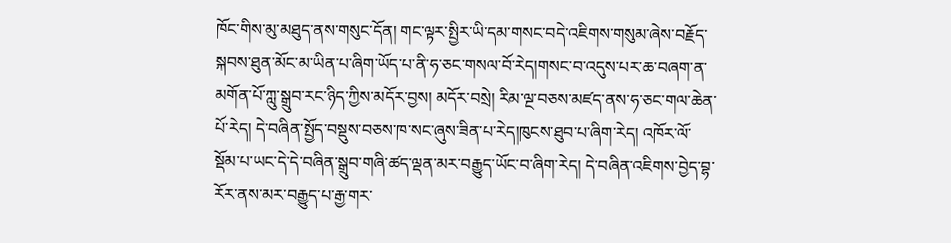ཁོང་གིས་མུ་མཐུད་ནས་གསུང་དོན། གང་ལྟར་སྤྱིར་ཡི་དམ་གསང་བདེ་འཇིགས་གསུམ་ཞེས་བརྗོད་སྐབས་ཐུན་མོང་མ་ཡིན་པ་ཞིག་ཡོད་པ་ནི་ཧ་ཅང་གསལ་བོ་རེད།གསང་བ་འདུས་པར་ཆ་བཞག་ན་མགོན་པོ་ཀླུ་སྒྲུབ་རང་ཉིད་ཀྱིས་མདོར་བྱས། མདོར་བསྲེ། རིམ་ལྔ་བཅས་མཛད་ནས་ཧ་ཅང་གལ་ཆེན་པོ་རེད། དེ་བཞིན་སྤྱོད་བསྡུས་བཅས་ཁ་སང་ཞུས་ཟིན་པ་རེད།ཁུངས་ཐུབ་པ་ཞིག་རེད། འཁོར་ལོ་སྡོམ་པ་ཡང་དེ་དེ་བཞིན་སྒྲུབ་གཞི་ཚད་ལྡན་མར་བརྒྱུད་ཡོང་བ་ཞིག་རེད། དེ་བཞིན་འཇིགས་བྱེད་བྷ་རོར་ནས་མར་བརྒྱུད་པ་རྒྱ་གར་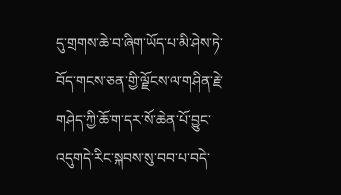དུ་གྲགས་ཆེ་བ་ཞིག་ཡོད་པ་མི་ཤེས་ཏེ་བོད་གངས་ཅན་གྱི་ལྗོངས་ལ་གཤིན་རྗེ་གཤེད་ཀྱི་ཆོ་ག་དར་སོ་ཆེན་པོ་བྱུང་འདུགདེ་རིང་སྐབས་སུ་བབ་པ་བདེ་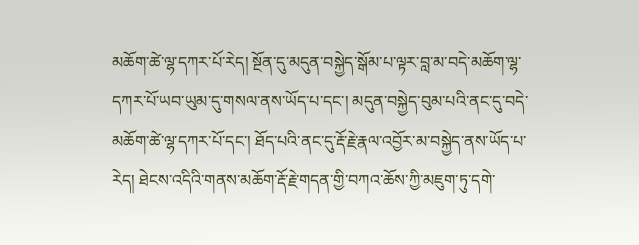མཆོག་ཚེ་ལྷ་དཀར་པོ་རེད། སྔོན་དུ་མདུན་བསྐྱེད་སྒོམ་པ་ལྟར་བླ་མ་བདེ་མཆོག་ལྷ་དཀར་པོ་ཡབ་ཡུམ་དུ་གསལ་ནས་ཡོད་པ་དང་། མདུན་བསྐྱེད་བུམ་པའི་ནང་དུ་བདེ་མཆོག་ཚེ་ལྷ་དཀར་པོ་དང་། ཐོད་པའི་ནང་དུ་རྡོ་རྗེ་རྣལ་འབྱོར་མ་བསྐྱེད་ནས་ཡོད་པ་རེད། ཐེངས་འདིའི་གནས་མཆོག་རྡོ་རྗེ་གདན་གྱི་བཀའ་ཆོས་ཀྱི་མཇུག་ཏུ་དགེ་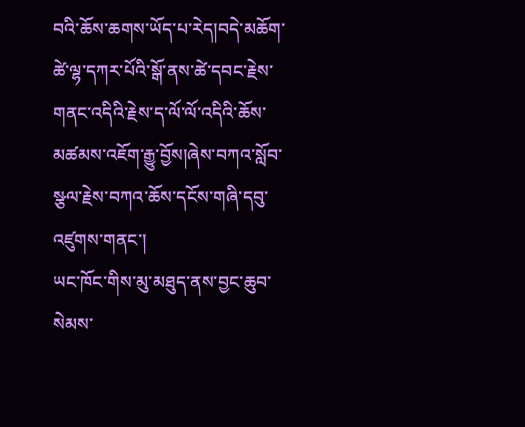བའི་ཆོས་ཆགས་ཡོད་པ་རེད།བདེ་མཆོག་ཚེ་ལྷ་དཀར་པོའི་སྒོ་ནས་ཚེ་དབང་རྗེས་གནང་འདིའི་རྗེས་ད་ལོ་ལོ་འདིའི་ཆོས་མཚམས་འཇོག་རྒྱུ་བྱོས།ཞེས་བཀའ་སློབ་སྩལ་རྗེས་བཀའ་ཆོས་དངོས་གཞི་དབུ་འཛུགས་གནང་།
ཡང་ཁོང་གིས་མུ་མཐུད་ནས་བྱང་ཆུབ་སེམས་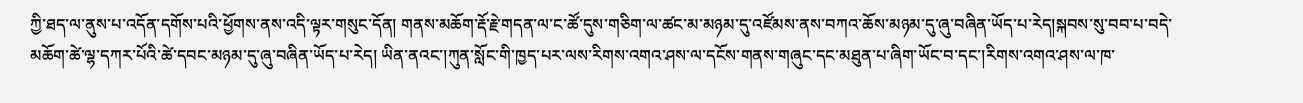ཀྱི་ཐད་ལ་ནུས་པ་འདོན་དགོས་པའི་ཕྱོགས་ནས་འདི་ལྟར་གསུང་དོན། གནས་མཆོག་རྡོ་རྗེ་གདན་ལ་ང་ཚོ་དུས་གཅིག་ལ་ཚང་མ་མཉམ་དུ་འཛོམས་ནས་བཀའ་ཆོས་མཉམ་དུ་ཞུ་བཞིན་ཡོད་པ་རེད།སྐབས་སུ་བབ་པ་བདེ་མཆོག་ཚེ་ལྷ་དཀར་པོའི་ཚེ་དབང་མཉམ་དུ་ཞུ་བཞིན་ཡོད་པ་རེད། ཡིན་ནའང་།ཀུན་སློང་གི་ཁྱད་པར་ལས་རིགས་འགའ་ཤས་ལ་དངོས་གནས་གཞུང་དང་མཐུན་པ་ཞིག་ཡོང་བ་དང་།རིགས་འགའ་ཤས་ལ་ཁ་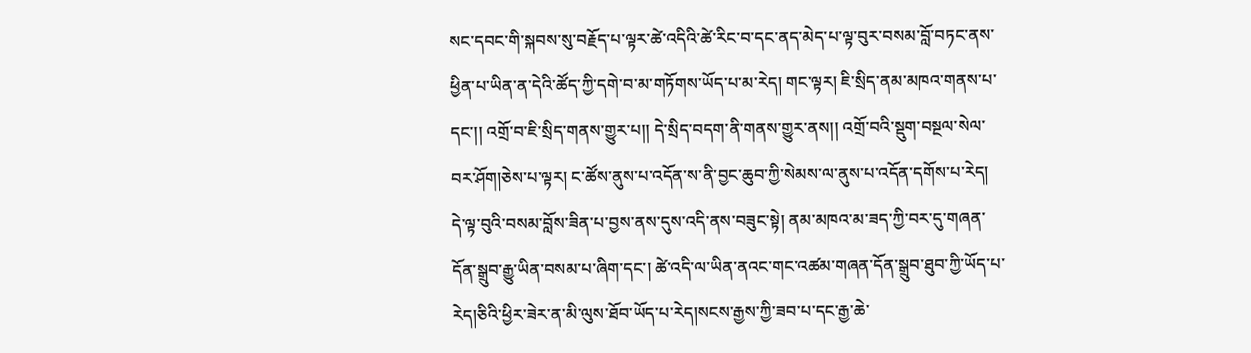སང་དབང་གི་སྐབས་སུ་བརྗོད་པ་ལྟར་ཚེ་འདིའི་ཚེ་རིང་བ་དང་ནད་མེད་པ་ལྟ་བུར་བསམ་བློ་བཏང་ནས་ཕྱིན་པ་ཡིན་ན་དེའི་ཚོད་ཀྱི་དགེ་བ་མ་གཏོགས་ཡོད་པ་མ་རེད། གང་ལྟར། ཇི་སྲིད་ནམ་མཁའ་གནས་པ་དང་།། འགྲོ་བ་ཇི་སྲིད་གནས་གྱུར་པ།། དེ་སྲིད་བདག་ནི་གནས་གྱུར་ནས།། འགྲོ་བའི་སྡུག་བསྔལ་སེལ་བར་ཤོག།ཅེས་པ་ལྟར། ང་ཚོས་ནུས་པ་འདོན་ས་ནི་བྱང་ཆུབ་ཀྱི་སེམས་ལ་ནུས་པ་འདོན་དགོས་པ་རེད། དེ་ལྟ་བུའི་བསམ་བློས་ཟིན་པ་བྱས་ནས་དུས་འདི་ནས་བཟུང་སྟེ། ནམ་མཁའ་མ་ཟད་ཀྱི་བར་དུ་གཞན་དོན་སྒྲུབ་རྒྱུ་ཡིན་བསམ་པ་ཞིག་དང་། ཚེ་འདི་ལ་ཡིན་ནའང་གང་འཚམ་གཞན་དོན་སྒྲུབ་ཐུབ་ཀྱི་ཡོད་པ་རེད།ཅིའི་ཕྱིར་ཟེར་ན་མི་ལུས་ཐོབ་ཡོད་པ་རེད།སངས་རྒྱས་ཀྱི་ཟབ་པ་དང་རྒྱ་ཆེ་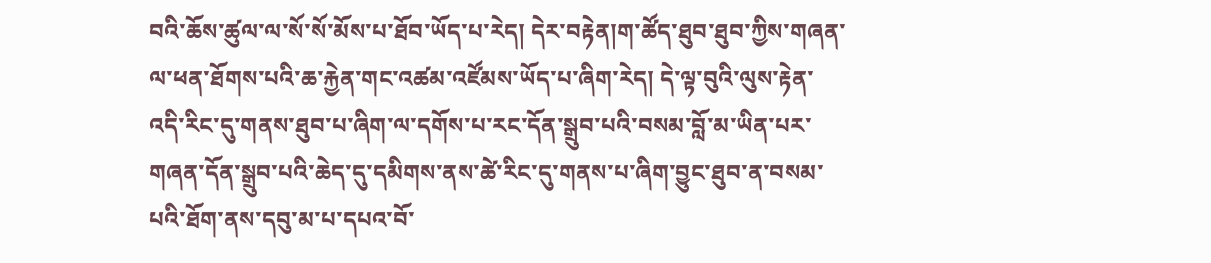བའི་ཆོས་ཚུལ་ལ་སོ་སོ་མོས་པ་ཐོབ་ཡོད་པ་རེད། དེར་བརྟེན།ག་ཚོད་ཐུབ་ཐུབ་ཀྱིས་གཞན་ལ་ཕན་ཐོགས་པའི་ཆ་རྐྱེན་གང་འཚམ་འཛོམས་ཡོད་པ་ཞིག་རེད། དེ་ལྟ་བུའི་ལུས་རྟེན་འདི་རིང་དུ་གནས་ཐུབ་པ་ཞིག་ལ་དགོས་པ་རང་དོན་སྒྲུབ་པའི་བསམ་བློ་མ་ཡིན་པར་གཞན་དོན་སྒྲུབ་པའི་ཆེད་དུ་དམིགས་ནས་ཚེ་རིང་དུ་གནས་པ་ཞིག་བྱུང་ཐུབ་ན་བསམ་པའི་ཐོག་ནས་དབུ་མ་པ་དཔའ་བོ་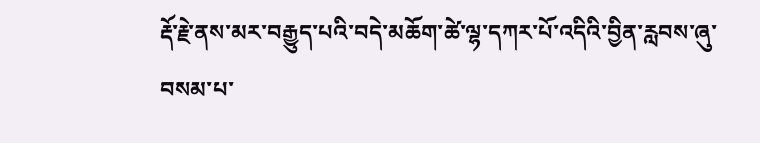རྡོ་རྗེ་ནས་མར་བརྒྱུད་པའི་བདེ་མཆོག་ཚེ་ལྷ་དཀར་པོ་འདིའི་བྱིན་རླབས་ཞུ་བསམ་པ་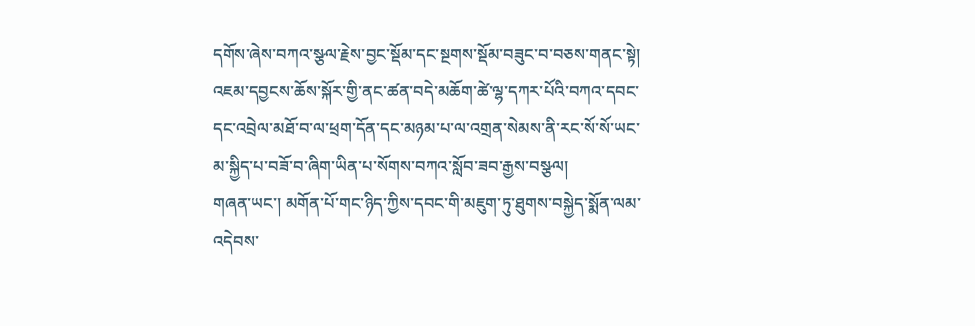དགོས་ཞེས་བཀའ་སྩལ་རྗེས་བྱང་སྡོམ་དང་སྔགས་སྡོམ་བཟུང་བ་བཅས་གནང་སྟེ། འཇམ་དབྱངས་ཆོས་སྐོར་གྱི་ནང་ཚན་བདེ་མཆོག་ཚེ་ལྷ་དཀར་པོའི་བཀའ་དབང་དང་འབྲེལ་མཐོ་བ་ལ་ཕྲག་དོན་དང་མཉམ་པ་ལ་འགྲན་སེམས་ནི་རང་སོ་སོ་ཡང་མ་སྐྱིད་པ་བཟོ་བ་ཞིག་ཡིན་པ་སོགས་བཀའ་སློབ་ཟབ་རྒྱས་བསྩལ།
གཞན་ཡང་། མགོན་པོ་གང་ཉིད་ཀྱིས་དབང་གི་མཇུག་ཏུ་ཐུགས་བསྐྱེད་སྨོན་ལམ་འདེབས་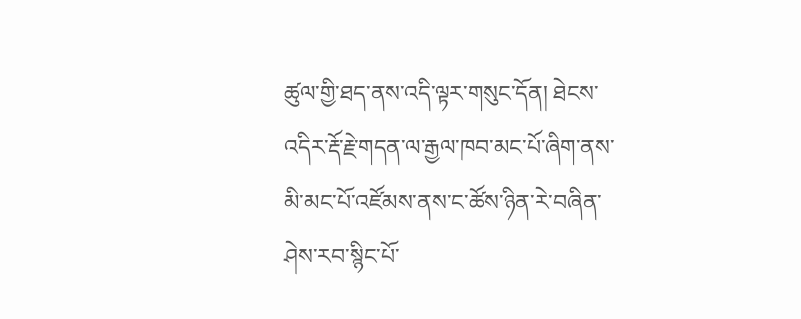ཚུལ་གྱི་ཐད་ནས་འདི་ལྟར་གསུང་དོན། ཐེངས་འདིར་རྡོ་རྗེ་གདན་ལ་རྒྱལ་ཁབ་མང་པོ་ཞིག་ནས་མི་མང་པོ་འཛོམས་ནས་ང་ཚོས་ཉིན་རེ་བཞིན་ཤེས་རབ་སྙིང་པོ་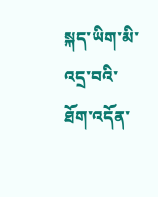སྐད་ཡིག་མི་འདྲ་བའི་ཐོག་འདོན་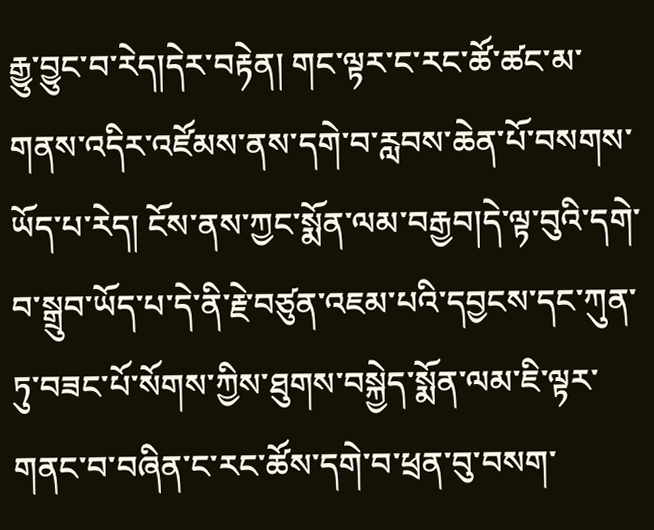རྒྱུ་བྱུང་བ་རེད།དེར་བརྟེན། གང་ལྟར་ང་རང་ཚོ་ཚང་མ་གནས་འདིར་འཛོམས་ནས་དགེ་བ་རླབས་ཆེན་པོ་བསགས་ཡོད་པ་རེད། ངོས་ནས་ཀྱང་སྨོན་ལམ་བརྒྱབ།དེ་ལྟ་བུའི་དགེ་བ་སྒྲུབ་ཡོད་པ་དེ་ནི་རྗེ་བཙུན་འཇམ་པའི་དབྱངས་དང་ཀུན་ཏུ་བཟང་པོ་སོགས་ཀྱིས་ཐུགས་བསྐྱེད་སྨོན་ལམ་ཇི་ལྟར་གནང་བ་བཞིན་ང་རང་ཚོས་དགེ་བ་ཕྲན་བུ་བསག་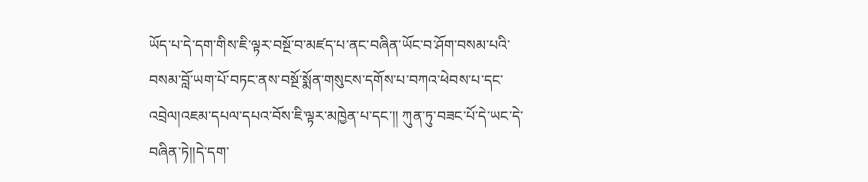ཡོད་པ་དེ་དག་གིས་ཇི་ལྟར་བསྔོ་བ་མཛད་པ་ནང་བཞིན་ཡོང་བ་ཤོག་བསམ་པའི་བསམ་བློ་ཡག་པོ་བཏང་ནས་བསྔོ་སྨོན་གསུངས་དགོས་པ་བཀའ་ཕེབས་པ་དང་འབྲེལ།འཇམ་དཔལ་དཔའ་བོས་ཇི་ལྟར་མཁྱེན་པ་དང་།། ཀུན་ཏུ་བཟང་པོ་དེ་ཡང་དེ་བཞིན་ཏེ།།དེ་དག་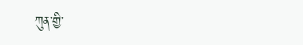ཀུན་གྱི་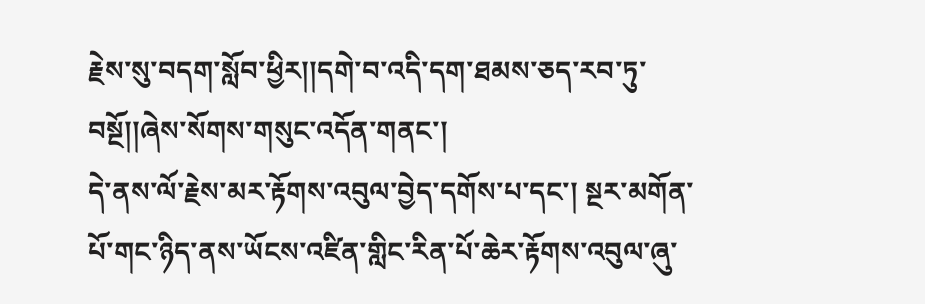རྗེས་སུ་བདག་སློབ་ཕྱིར།།དགེ་བ་འདི་དག་ཐམས་ཅད་རབ་ཏུ་བསྔོ།།ཞེས་སོགས་གསུང་འདོན་གནང་།
དེ་ནས་ལོ་རྗེས་མར་རྟོགས་འབུལ་བྱེད་དགོས་པ་དང་། སྔར་མགོན་པོ་གང་ཉིད་ནས་ཡོངས་འཛིན་གླིང་རིན་པོ་ཆེར་རྟོགས་འབུལ་ཞུ་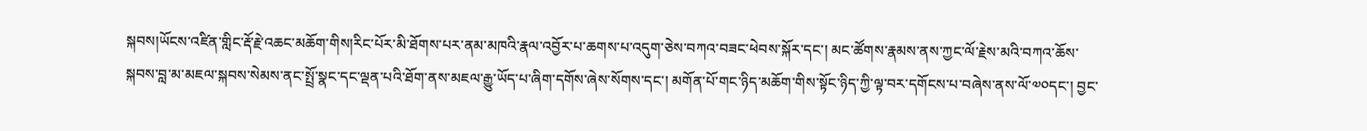སྐབས།ཡོངས་འཛིན་གླིང་རྡོ་རྗེ་འཆང་མཆོག་གིས།རིང་པོར་མི་ཐོགས་པར་ནམ་མཁའི་རྣལ་འབྱོར་པ་ཆགས་པ་འདུག་ཅེས་བཀའ་བཟང་ཕེབས་སྐོར་དང་། མང་ཚོགས་རྣམས་ནས་ཀྱང་ལོ་རྗེས་མའི་བཀའ་ཆོས་སྐབས་བླ་མ་མཇལ་སྐབས་སེམས་ནང་སྤྲོ་སྣང་དང་ལྡན་པའི་ཐོག་ནས་མཇལ་རྒྱུ་ཡོད་པ་ཞིག་དགོས་ཞེས་སོགས་དང་། མགོན་པོ་གང་ཉིད་མཆོག་གིས་སྟོང་ཉིད་ཀྱི་ལྟ་བར་དགོངས་པ་བཞེས་ནས་ལོ་༧༠དང་། བྱང་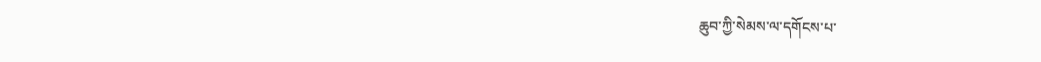ཆུབ་ཀྱི་སེམས་ལ་དགོངས་པ་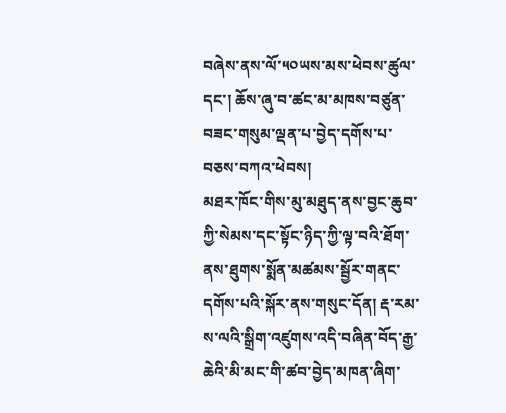བཞེས་ནས་ལོ་༥༠ཡས་མས་ཕེབས་ཚུལ་དང་། ཆོས་ཞུ་བ་ཚང་མ་མཁས་བཙུན་བཟང་གསུམ་ལྡན་པ་བྱེད་དགོས་པ་བཅས་བཀའ་ཕེབས།
མཐར་ཁོང་གིས་མུ་མཐུད་ནས་བྱང་ཆུབ་ཀྱི་སེམས་དང་སྟོང་ཉིད་ཀྱི་ལྟ་བའི་ཐོག་ནས་ཐུགས་སྨོན་མཚམས་སྦྱོར་གནང་དགོས་པའི་སྐོར་ནས་གསུང་དོན། རྡ་རམ་ས་ལའི་སྒྲིག་འཛུགས་འདི་བཞིན་བོད་རྒྱ་ཆེའི་མི་མང་གི་ཚབ་བྱེད་མཁན་ཞིག་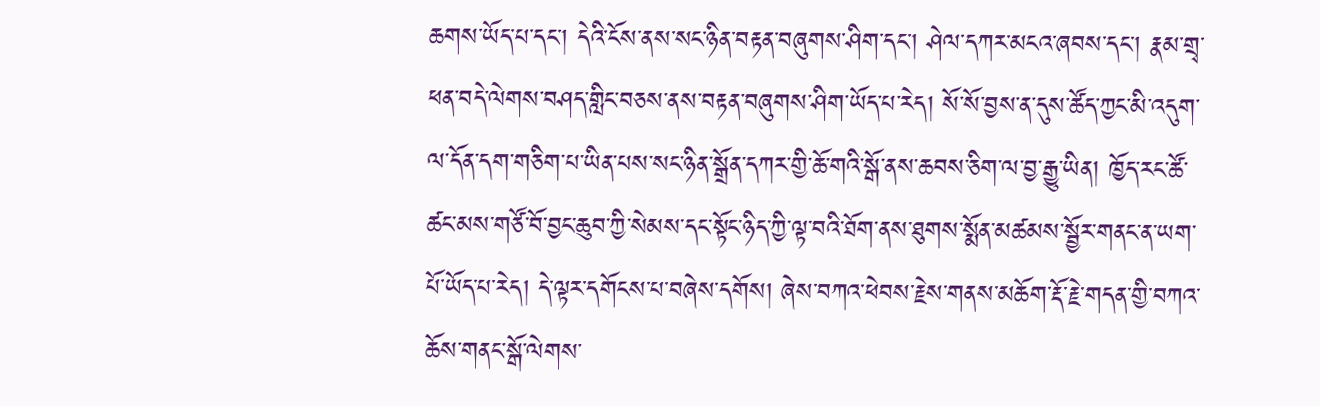ཆགས་ཡོད་པ་དང་། དེའི་ངོས་ནས་སང་ཉིན་བརྟན་བཞུགས་ཤིག་དང་། ཤེལ་དཀར་མངའ་ཞབས་དང་། རྣམ་གྲྭ་ཕན་བདེ་ལེགས་བཤད་གླིང་བཅས་ནས་བརྟན་བཞུགས་ཤིག་ཡོད་པ་རེད། སོ་སོ་བྱས་ན་དུས་ཚོད་ཀྱང་མི་འདུག་ལ་དོན་དག་གཅིག་པ་ཡིན་པས་སང་ཉིན་སྒྲོན་དཀར་གྱི་ཆོ་གའི་སྒོ་ནས་ཆབས་ཅིག་ལ་བྱ་རྒྱུ་ཡིན། ཁྱོད་རང་ཚོ་ཚང་མས་གཙོ་བོ་བྱང་ཆུབ་ཀྱི་སེམས་དང་སྟོང་ཉིད་ཀྱི་ལྟ་བའི་ཐོག་ནས་ཐུགས་སྨོན་མཚམས་སྦྱོར་གནང་ན་ཡག་པོ་ཡོད་པ་རེད། དེ་ལྟར་དགོངས་པ་བཞེས་དགོས། ཞེས་བཀའ་ཕེབས་རྗེས་གནས་མཆོག་རྡོ་རྗེ་གདན་གྱི་བཀའ་ཆོས་གནང་སྒོ་ལེགས་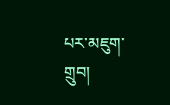པར་མཇུག་གྲུབ།